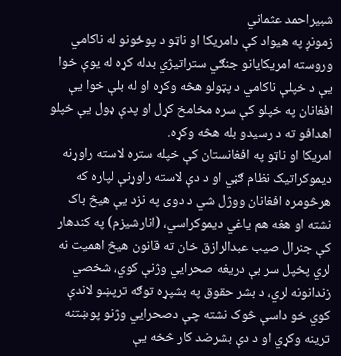شبیراحمد عثماني
زمونږ په هیواد کې دامریکا او ناټو د پوځونو له ناکامي وروسته امریکایانو جنګي ستراتیژي بدله کړه له یوې خوا یې د خپلې ناکامي د پټولو هڅه وکړه او له بلې خوا یې افغانان په خپلو کې سره مخامخ کړل او پدې ډول یې خپلو اهدافو ته د رسیدو بله هڅه وکړه.
امریکا او ناټو په افغانستان کې خپله ستره لاسته راوړنه دیموکراتیک نظام ګڼي او د دې لاسته راوړنې لپاره که هرڅومره افغانان ووژل شي د دوی په نزد یې هیڅ باک نشته او هغه هم یاغي دیموکراسي، (انارشیزم) په کندهار کې جنرال صیب عبدالرازق خان ته قانون هیڅ اهمیت نه لري پخپل سر بې دریغه صحرایي وژنې کوي، شخصي زندانونه لري، د بشر حقوق په بشپړه توګه ترپښو لاندې کوي خو داسې څوک نشته چې دصحرایي وژنو پوښتنه ترینه وکړي او د دې بشرضد کار څخه یې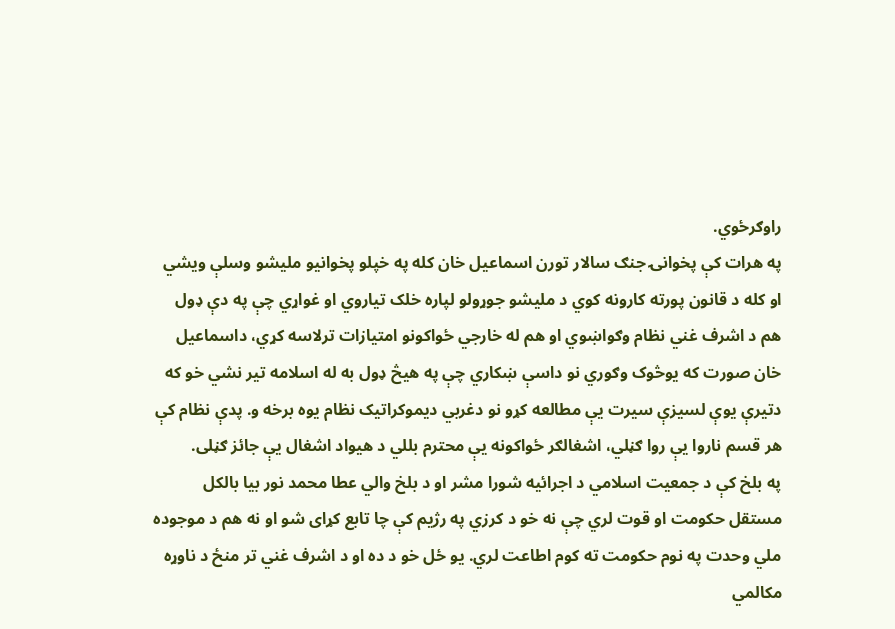راوګرځوي.
په هرات کې پخوانۍ جنګ سالار تورن اسماعیل خان کله په خپلو پخوانیو ملیشو وسلې ویشي او کله د قانون پورته کارونه کوي د ملیشو جوړولو لپاره خلک تیاروي او غواړي چې په دې ډول هم د اشرف غني نظام وګواښوي او هم له خارجي ځواکونو امتیازات ترلاسه کړي، داسماعیل خان صورت که یوڅوک وګوري نو داسې ښکاري چې په هیڅ ډول به له اسلامه تیر نشي خو که دتیرې یوې لسیزې سیرت یې مطالعه کړو نو دغربي دیموکراتیک نظام یوه برخه و. پدې نظام کې هر قسم ناروا یې روا ګڼلي، اشغالګر ځواکونه یې محترم بللي د هیواد اشغال یې جائز ګڼلی.
په بلخ کې د جمعیت اسلامي د اجرائیه شورا مشر او د بلخ والي عطا محمد نور بیا بالکل مستقل حکومت او قوت لري چې نه خو د کرزي په رژیم کې چا تابع کړای شو او نه هم د موجوده ملي وحدت په نوم حکومت ته کوم اطاعت لري. یو ځل خو د ده او د اشرف غني تر منځ د ناوړه مکالمي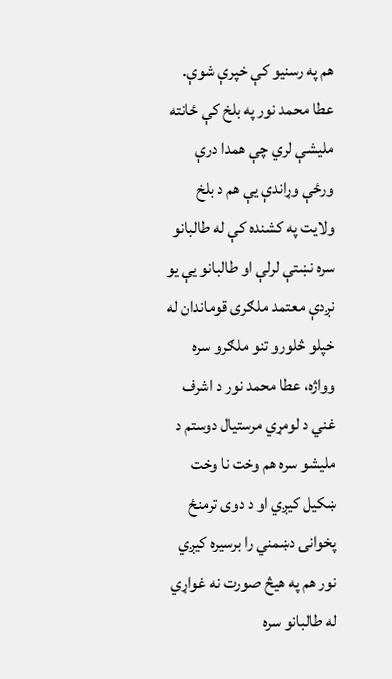هم په رسنیو کې خپرې شوې. عطا محمد نور په بلخ کې ځانته ملیشې لري چې همدا درې ورځې وړاندې یې هم د بلخ ولایت په کشنده کې له طالبانو سره نښتې لرلې او طالبانو یې یو نږدې معتمد ملګری قوماندان له خپلو څلورو تنو ملګرو سره وواژه، عطا محمد نور د اشرف غني د لومړي مرستیال دوستم د ملیشو سره هم وخت نا وخت ښکیل کیږي او د دوی ترمنځ پخوانۍ دښمني را برسیره کیږي نور هم په هیڅ صورت نه غواړي له طالبانو سره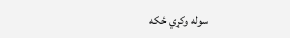سوله وکړي ځکه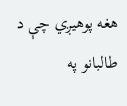هغه پوهیږي چې د طالبانو په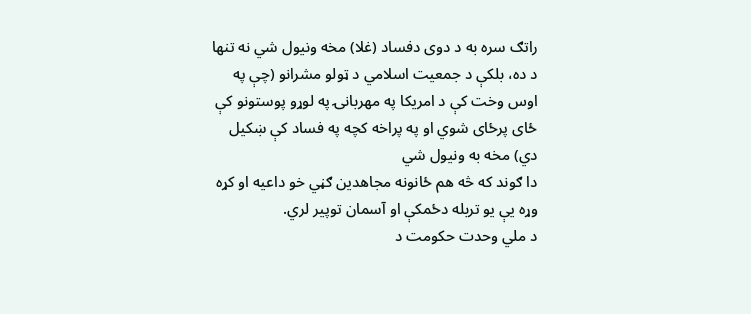راتګ سره به د دوی دفساد (غلا) مخه ونیول شي نه تنها د ده، بلکې د جمعیت اسلامي د ټولو مشرانو (چې په اوس وخت کې د امریکا په مهربانۍ په لوړو پوستونو کې ځای پرځای شوي او په پراخه کچه په فساد کې ښکیل دي) مخه به ونیول شي
دا ګوند که څه هم ځانونه مجاهدین ګڼي خو داعیه او کړه وړه یې یو تربله دځمکې او آسمان توپیر لري.
د ملي وحدت حکومت د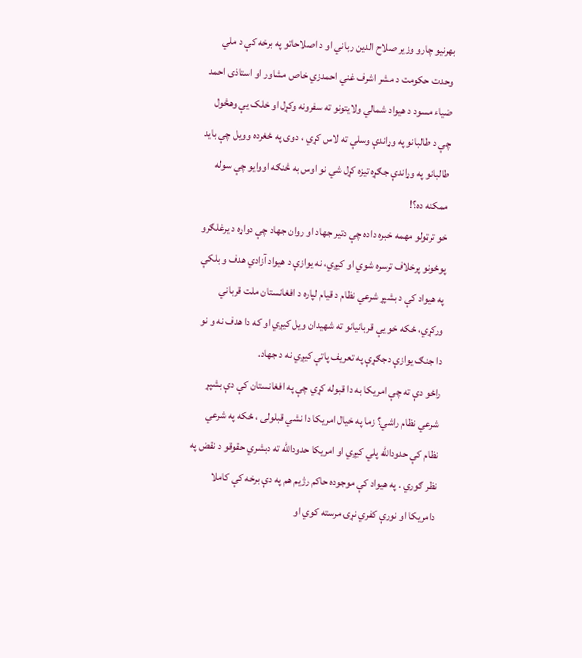بهرنیو چارو وزیر صلاح الدین رباني او د اصلاحاتو په برخه کې د ملي وحدت حکومت د مشر اشرف غني احمدزي خاص مشاور او استاذی احمد ضیاء مسود د هیواد شمالي ولایتونو ته سفرونه وکړل او خلک یې وهڅول چې د طالبانو په وړاندې وسلې ته لاس کړي ، دوی په ځغرده وویل چې باید طالبانو په وړاندې جګړه تیزه کړل شي نو اوس به څنګه اووایو چې سوله ممکنه ده؟!
خو ترټولو مهمه خبره داده چې دتیر جهاد او روان جهاد چې دواړه د یرغلګرو پوځونو پرخلاف ترسره شوي او کیږي، نه یوازې د هیواد آزادي هدف و بلکې په هیواد کې د بشپړ شرعي نظام د قیام لپاره د افغانستان ملت قرباني ورکړي، ځکه خو یې قربانیانو ته شهیدان ویل کیږي او که دا هدف نه و نو دا جنګ یوازې دجګړې په تعریف پاتې کیږي نه د جهاد.
راځو دې ته چې امریکا به دا قبوله کړي چې په افغانستان کې دې بشپړ شرعي نظام راشي؟ زما په خیال امریکا دا نشي قبلولی ، ځکه په شرعي نظام کې حدودالله پلي کیږي او امریکا حدودالله ته دبشري حقوقو د نقض په نظر ګوري . په هیواد کې موجوده حاکم رژیم هم په دې برخه کې کاملا دامریکا او نورې کفري نړۍ مرسته کوي او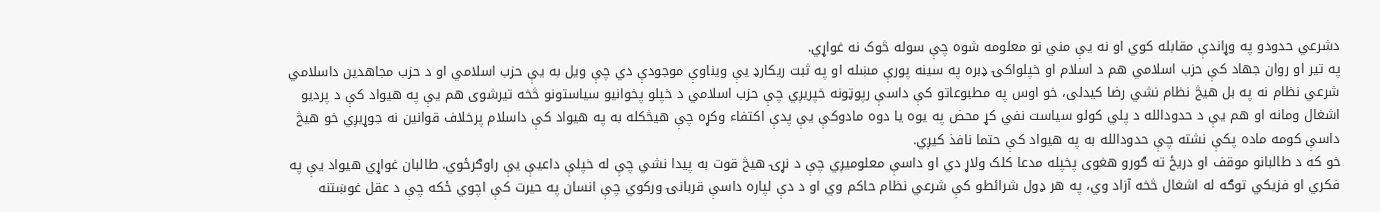دشرعي حدودو په وړاندې مقابله کوي او نه یې مني نو معلومه شوه چې سوله څوک نه غواړي.
په تیر او روان جهاد کې حزب اسلامي هم د اسلام او خپلواکۍ ډبره په سینه پورې مښله او په ثبت ریکارډ یې ویناوې موجودې دي چې ویل به یې حزب اسلامي او د حزب مجاهدین داسلامي شرعي نظام نه په بل هیڅ نظام نشي رضا کیدلی، خو اوس په مطبوعاتو کې داسې رپوټونه خپریږي چې حزب اسلامي د خپلو پخوانیو سیاستونو څخه تیرشوی هم یې په هیواد کې د پردیو اشغال ومانه او هم یې د حدودالله د پلي کولو سیاست نفي کړ محض په یوه یا دوه مادوکې یې پدې اکتفاء وکړه چې هیڅکله به په هیواد کې داسلام پرخلاف قوانین نه جوړیږي خو هیڅ داسې کومه ماده پکې نشته چې حدودالله به په هیواد کې حتما نافذ کیږي.
خو که د طالبانو موقف او دریځ ته ګورو هغوی پخپله مدعا کلک ولاړ دي او داسې معلومیږي چې د نړۍ هیڅ قوت به پیدا نشي چې له خپلې داعیې یې راوګرځوي. طالبان غواړي هیواد یې په فکري او فزیکي توګه له اشغال څخه آزاد وي، په هر ډول شرائطو کې شرعي نظام حاکم وي او د دې لپاره داسې قربانۍ ورکوي چې انسان په حیرت کې اچوي ځکه چې د عقل غوښتنه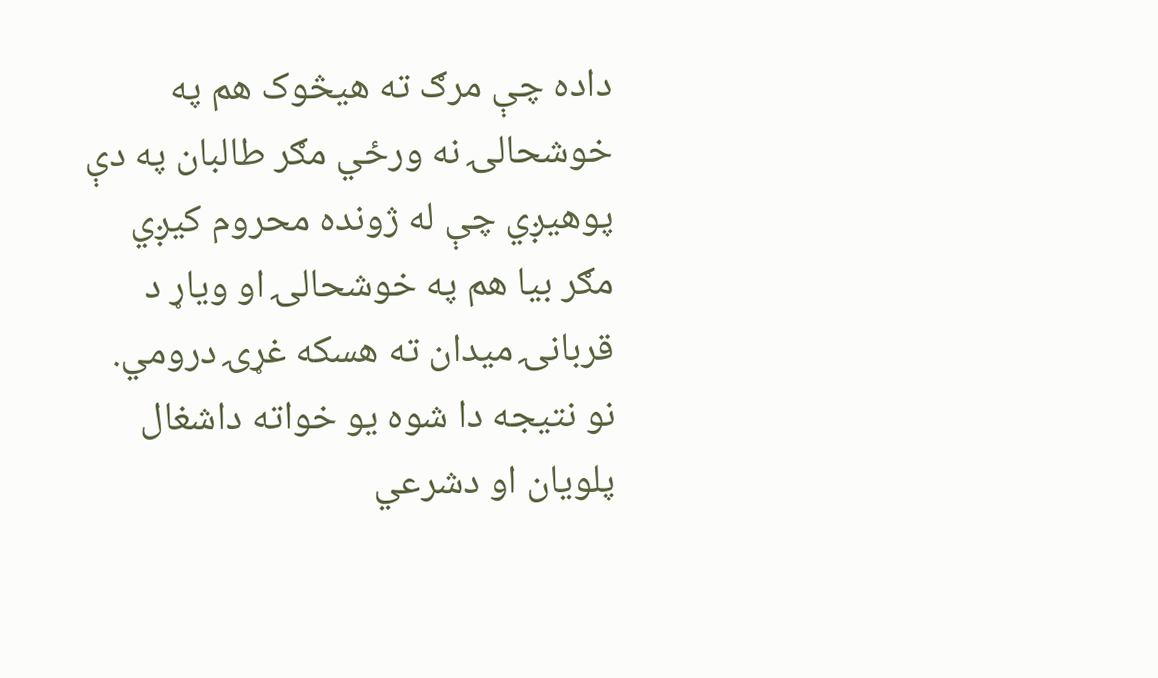داده چې مرګ ته هیڅوک هم په خوشحالۍ نه ورځي مګر طالبان په دې پوهیږي چې له ژونده محروم کیږي مګر بیا هم په خوشحالۍ او ویاړ د قربانۍ میدان ته هسکه غړۍ درومي.
نو نتیجه دا شوه یو خواته داشغال پلویان او دشرعي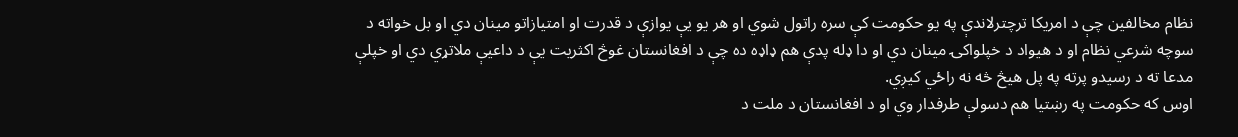نظام مخالفین چې د امریکا ترچترلاندې په یو حکومت کې سره راتول شوي او هر یو یې یوازې د قدرت او امتیازاتو مینان دي او بل خواته د سوچه شرعي نظام او د هیواد د خپلواکۍ مینان دي او دا ډله پدې هم ډاډه ده چې د افغانستان غوڅ اکثریت یې د داعیې ملاتړي دي او خپلې مدعا ته د رسیدو پرته په پل هیڅ څه نه راځي کیږي.
اوس که حکومت په رښتیا هم دسولې طرفدار وي او د افغانستان د ملت د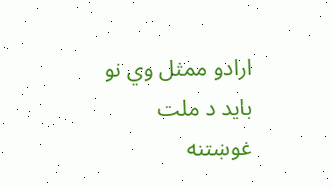ارادو ممثل وي نو باید د ملت غوښتنه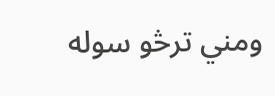ومني ترڅو سوله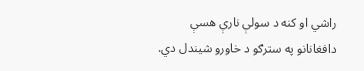راشي او کنه د سولې نارې هسې دافغانانو په سترګو د خاورو شیندل دي.